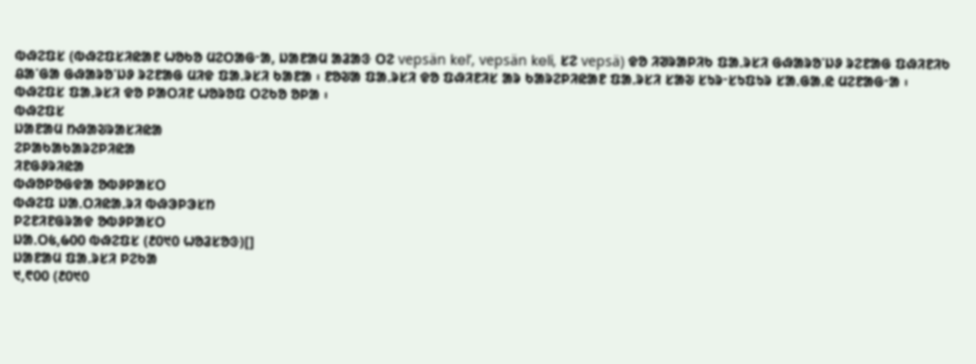ᱵᱷᱮᱯᱥ (ᱵᱷᱮᱯᱥᱤᱭᱟᱱ ᱦᱚᱠᱚ ᱢᱮᱛᱟᱜᱼᱟ, ᱡᱟᱱᱟᱢ ᱟᱲᱟᱝ ᱛᱮ vepsän kelʹ, vepsän keli, ᱥᱮ vepsä) ᱫᱚ ᱤᱣᱨᱟᱞᱤᱠ ᱯᱟᱹᱨᱥᱤ ᱜᱷᱟᱨᱚᱸᱡᱽ ᱨᱮᱱᱟᱜ ᱯᱷᱤᱱᱤᱠ ᱪᱟᱸᱜᱟ ᱜᱷᱟᱨᱚᱸᱡᱽ ᱨᱮᱱᱟᱜ ᱢᱤᱫ ᱯᱟᱹᱨᱥᱤ ᱠᱟᱱᱟ ᱾ ᱱᱚᱶᱟ ᱯᱟᱹᱨᱥᱤ ᱫᱚ ᱯᱷᱤᱱᱤᱥ ᱟᱨ ᱠᱟᱨᱮᱞᱤᱭᱟᱱ ᱯᱟᱹᱨᱥᱤ ᱥᱟᱶ ᱥᱩᱨᱼᱥᱩᱯᱩᱨ ᱥᱟᱹᱜᱟᱹᱭ ᱢᱮᱱᱟᱜᱼᱟ ᱾ ᱵᱷᱮᱯᱥ ᱯᱟᱹᱨᱥᱤ ᱫᱚ ᱞᱟᱛᱤᱱ ᱦᱚᱨᱚᱯ ᱛᱮᱠᱚ ᱚᱞᱟ ᱾
ᱵᱷᱮᱯᱥ
ᱡᱟᱱᱟᱢ ᱴᱷᱟᱶᱨᱟᱥᱤᱭᱟ
ᱮᱞᱟᱠᱟᱠᱟᱨᱮᱞᱤᱭᱟ
ᱤᱱᱜᱽᱨᱤᱭᱟ
ᱵᱷᱚᱞᱚᱜᱫᱟ ᱚᱵᱽᱞᱟᱥᱛ
ᱵᱷᱮᱯ ᱡᱟᱹᱛᱤᱭᱟᱹᱨᱤ ᱵᱷᱳᱞᱳᱥᱴ
ᱞᱮᱱᱤᱱᱜᱨᱟᱫ ᱚᱵᱽᱞᱟᱥᱛ
ᱡᱟᱹᱛ᱕,᱙᱐᱐ ᱵᱷᱮᱯᱥ (᱒᱐᱑᱐ ᱦᱚᱲᱥᱚᱝ)[]
ᱡᱟᱱᱟᱢ ᱯᱟᱹᱨᱥᱤ ᱞᱮᱠᱟ
᱑,᱖᱐᱐ (᱒᱐᱑᱐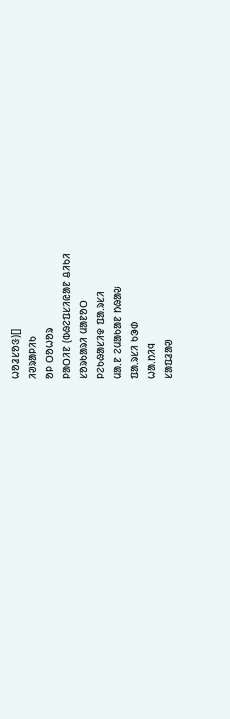ᱦᱚᱲᱥᱚᱝ)[]
ᱤᱣᱨᱟᱞᱤᱠ
ᱚᱞ ᱛᱚᱦᱚᱨ
ᱞᱟᱛᱤᱱ (ᱵᱷᱮᱯᱥᱤᱭᱟᱱ ᱪᱤᱠᱤ
ᱥᱚᱨᱠᱟᱨᱤ ᱢᱟᱱᱚᱛ
ᱞᱮᱠᱷᱟᱥᱤᱫ ᱯᱟᱹᱨᱥᱤ
ᱢᱟᱹᱱ ᱮᱢᱟᱠᱟᱱ ᱴᱷᱟᱶ
ᱯᱟᱹᱨᱥᱤ ᱠᱳᱰ
ᱦᱟᱹᱴᱤᱧ
ᱥᱟᱯᱲᱟᱣ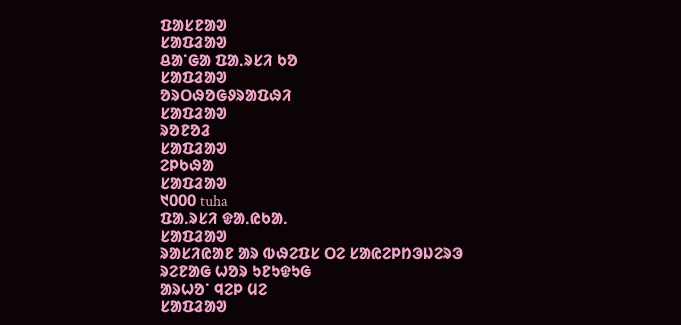ᱯᱟᱥᱱᱟᱣ
ᱥᱟᱯᱲᱟᱣ
ᱪᱟᱸᱜᱟ ᱯᱟᱹᱨᱥᱤ ᱠᱚ
ᱥᱟᱯᱲᱟᱣ
ᱚᱨᱛᱷᱚᱜᱽᱨᱟᱯᱷᱤ
ᱥᱟᱯᱲᱟᱣ
ᱨᱚᱱᱚᱲ
ᱥᱟᱯᱲᱟᱣ
ᱮᱞᱠᱷᱟ
ᱥᱟᱯᱲᱟᱣ
᱑᱐᱐᱐ tuha
ᱯᱟᱹᱨᱥᱤ ᱫᱟᱹᱭᱠᱟᱹ
ᱥᱟᱯᱲᱟᱣ
ᱨᱟᱥᱤᱭᱟᱱ ᱟᱨ ᱵᱷᱮᱯᱥ ᱛᱮ ᱥᱟᱭᱮᱞᱴᱳᱡᱮᱨᱳ ᱨᱮᱱᱟᱜ ᱦᱚᱨ ᱩᱱᱩᱫᱩᱜ
ᱟᱨᱦᱚᱸ ᱧᱮᱞ ᱢᱮ
ᱥᱟᱯᱲᱟᱣ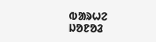ᱵᱟᱨᱦᱮ ᱡᱚᱱᱚᱲ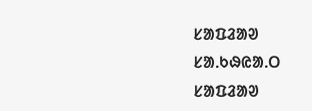ᱥᱟᱯᱲᱟᱣ
ᱥᱟᱹᱠᱷᱭᱟᱹᱛ
ᱥᱟᱯᱲᱟᱣ